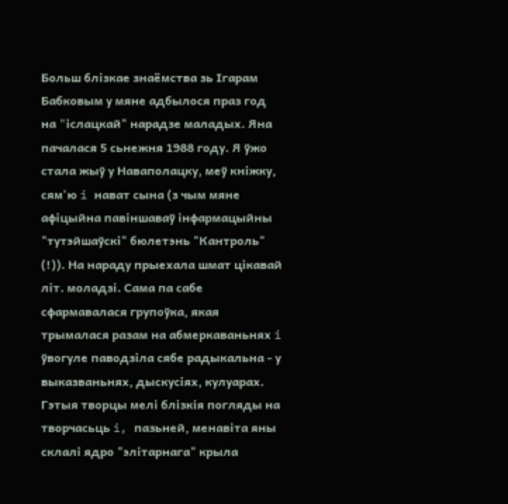Больш блiзкае знаёмства зь Iгарам Бабковым у мяне адбылося праз год на "iслацкай" нарадзе маладых. Яна пачалася 5 сьнежня 1988 году. Я ўжо стала жыў у Наваполацку, меў кнiжку, сям'ю i нават сына (з чым мяне афiцыйна павiншаваў iнфармацыйны "тутэйшаўскi" бюлетэнь "Кантроль" (!)). На нараду прыехала шмат цiкавай лiт. моладзi. Сама па сабе сфармавалася групоўка, якая трымалася разам на абмеркаваньнях i ўвогуле паводзiла сябе радыкальна - у выказваньнях, дыскусiях, кулуарах. Гэтыя творцы мелi блiзкiя погляды на творчасьць i, пазьней, менавiта яны склалi ядро "элiтарнага" крыла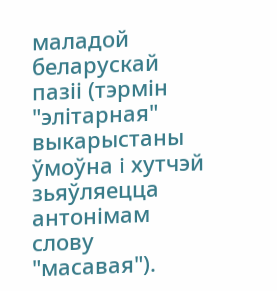маладой беларускай пазii (тэрмiн "элiтарная" выкарыстаны ўмоўна i хутчэй зьяўляецца антонiмам слову "масавая").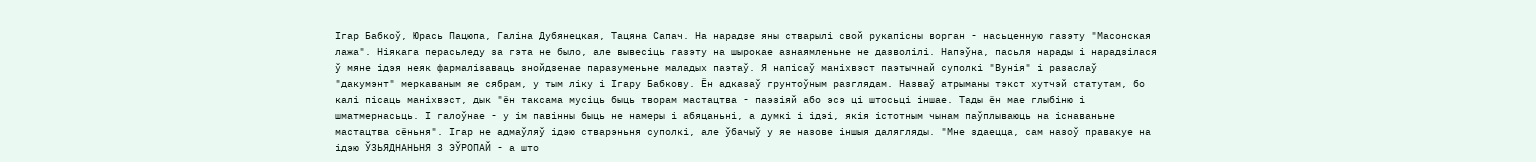Iгар Бабкоў, Юрась Пацюпа, Галiна Дубянецкая, Тацяна Сапач. На нарадзе яны стварылi свой рукапiсны ворган - насьценную газэту "Масонская лажа". Нiякага перасьледу за гэта не было, але вывесiць газэту на шырокае азнаямленьне не дазволiлi. Напэўна, пасьля нарады i нарадзiлася ў мяне iдэя неяк фармалiзаваць знойдзенае паразуменьне маладых паэтаў. Я напiсаў манiхвэст паэтычнай суполкi "Вунiя" i разаслаў "дакумэнт" меркаваным яе сябрам, у тым лiку i Iгару Бабкову. Ён адказаў грунтоўным разглядам. Назваў атрыманы тэкст хутчэй статутам, бо калi пiсаць манiхвэст, дык "ён таксама мусiць быць творам мастацтва - паэзiяй або эсэ цi штосьцi iншае. Тады ён мае глыбiню i шматмернасьць. I галоўнае - у iм павiнны быць не намеры i абяцаньнi, а думкi i iдэi, якiя iстотным чынам паўплываюць на iснаваньне мастацтва сёньня". Iгар не адмаўляў iдэю стварэньня суполкi, але ўбачыў у яе назове iншыя далягляды. "Мне здаецца, сам назоў правакуе на iдэю ЎЗЬЯДНАНЬНЯ З ЭЎРОПАЙ - а што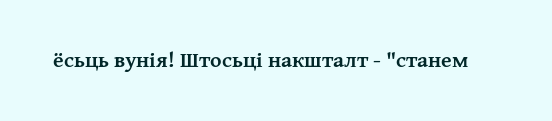ёсьць вунiя! Штосьцi накшталт - "станем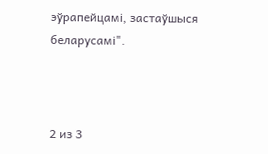эўрапейцамi, застаўшыся беларусамi".



2 из 3